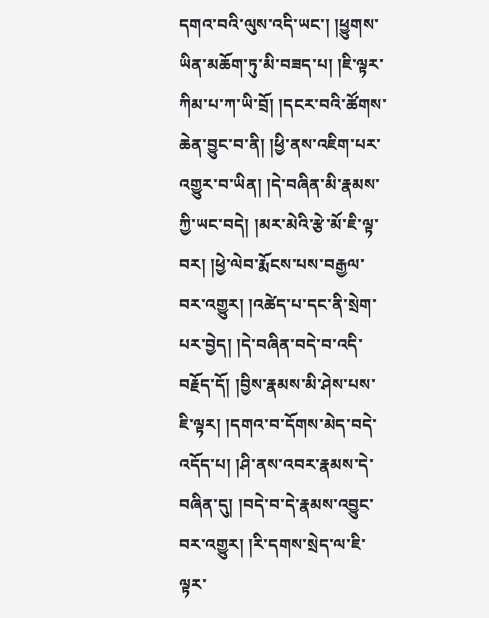དགའ་བའི་ལུས་འདི་ཡང་། །ཕྱུགས་ཡིན་མཆོག་ཏུ་མི་བཟད་པ། །ཇི་ལྟར་ཀིམ་པ་ཀ་ཡི་བྲོ། །དངར་བའི་ཚོགས་ཆེན་བྱུང་བ་ནི། །ཕྱི་ནས་འཇིག་པར་འགྱུར་བ་ཡིན། །དེ་བཞིན་མི་རྣམས་ཀྱི་ཡང་བདེ། །མར་མེའི་རྩེ་མོ་ཇི་ལྟ་བར། །ཕྱེ་ལེབ་རྨོངས་པས་བརྒྱལ་བར་འགྱུར། །འཚེད་པ་དང་ནི་སྲེག་པར་བྱེད། །དེ་བཞིན་བདེ་བ་འདི་བརྗོད་དོ། །བྱིས་རྣམས་མི་ཤེས་པས་ཇི་ལྟར། །དགའ་བ་དོགས་མེད་བདེ་འདོད་པ། །ཤི་ནས་འབར་རྣམས་དེ་བཞིན་དུ། །བདེ་བ་དེ་རྣམས་འབྱུང་བར་འགྱུར། །རི་དགས་སྲེད་ལ་ཇི་ལྟར་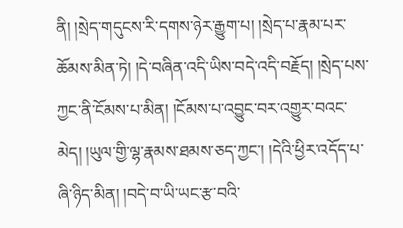ནི། །སྲེད་གདུངས་རི་དགས་ཉེར་རྒྱུག་པ། །སྲེད་པ་རྣམ་པར་ཆོམས་མིན་ཏེ། །དེ་བཞིན་འདི་ཡིས་བདེ་འདི་བརྗོད། །སྲེད་པས་ཀྱང་ནི་ངོམས་པ་མིན། །ངོམས་པ་འབྱུང་བར་འགྱུར་བའང་མེད། །ཡུལ་གྱི་ལྷ་རྣམས་ཐམས་ཅད་ཀྱང་། །དེའི་ཕྱིར་འདོད་པ་ཞི་ཉིད་མིན། །བདེ་བ་ཡི་ཡང་རྩ་བའི་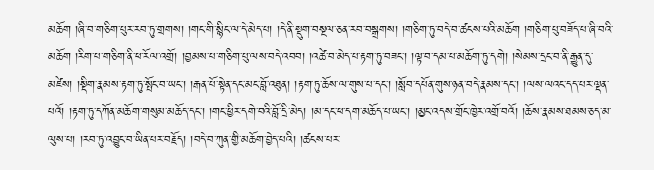མཆོག །ཞི་བ་གཅིག་པུར་རབ་ཏུ་གྲགས། །གང་གི་སྙིང་ལ་དེ་མེད་པ། །དེ་ནི་སྡུག་བསྔལ་ཅན་རབ་བསྒྲགས། །གཅིག་ཏུ་བདེ་བ་ཚངས་པའི་མཆོག །གཅིག་པུ་བཟོད་པ་ཞི་བའི་མཆོག །རིག་པ་གཅིག་ནི་ཕ་རོལ་འགྲོ། །བྱམས་པ་གཅིག་པུ་ལས་བདེ་འབབ། །འཚེ་བ་མེད་པ་རྟག་ཏུ་བཟང་། །ལྟ་བ་དམ་པ་མཆོག་ཏུ་དགེ། །སེམས་དྲང་བ་ནི་རྒྱུན་དུ་མཛེས། །སྡིག་རྣམས་རྟག་ཏུ་སྤོང་བ་ཡང་། །རྒན་པོ་སྟེན་དང་མང་བློ་འཐུན། །རྟག་ཏུ་ཆོས་ལ་གུས་པ་དང་། །སློབ་དཔོན་གུས་ཉན་བདེ་རྣམས་དང་། །ལས་ལའང་དད་པར་ལྡན་པའོ། །རྟག་ཏུ་དཀོན་མཆོག་གསུམ་མཆོད་དང་། །གང་ཕྱིར་དགེ་བའི་བློ་དྲི་མེད། །མ་དང་ཕ་དག་མཆོད་པ་ཡང་། །མྱང་འདས་གྲོང་ཁྱེར་འགྲོ་བའོ། །ཆོས་རྣམས་ཐམས་ཅད་མ་ལུས་པ། །རབ་ཏུ་འབྱུང་བ་ཡིན་པར་བརྗོད། །བདེ་བ་ཀུན་གྱི་མཆོག་བྱེད་པའི། །ཚངས་པར་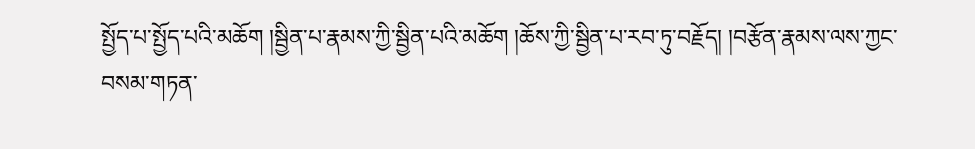སྤྱོད་པ་སྤྱོད་པའི་མཆོག །སྦྱིན་པ་རྣམས་ཀྱི་སྦྱིན་པའི་མཆོག །ཆོས་ཀྱི་སྦྱིན་པ་རབ་ཏུ་བརྗོད། །བརྩོན་རྣམས་ལས་ཀྱང་བསམ་གཏན་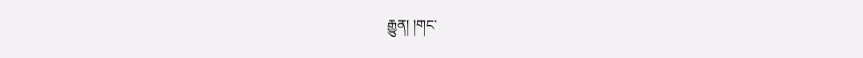རྒྱུན། །གང་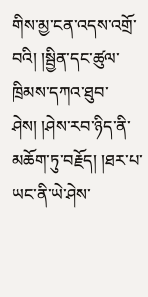གིས་མྱ་ངན་འདས་འགྲོ་བའི། །སྦྱིན་དང་ཚུལ་ཁྲིམས་དཀའ་ཐུབ་ཤེས། །ཤེས་རབ་ཉིད་ནི་མཆོག་ཏུ་བརྗོད། །ཐར་པ་ཡང་ནི་ཡེ་ཤེས་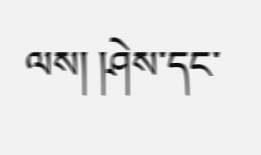ལས། །ཤེས་དང་